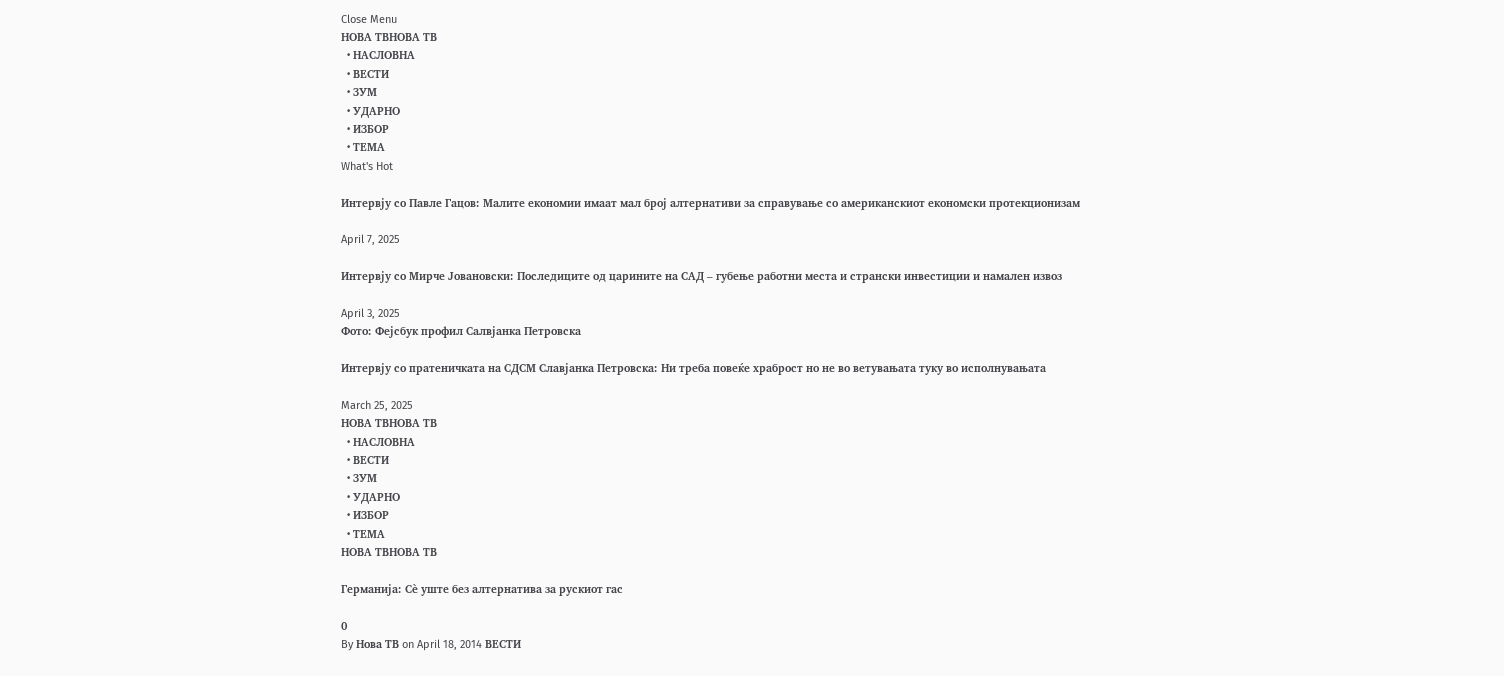Close Menu
НОВА ТВНОВА ТВ
  • НАСЛОВНА
  • ВЕСТИ
  • ЗУМ
  • УДАРНО
  • ИЗБОР
  • ТЕМА
What's Hot

Интервју со Павле Гацов: Малите економии имаат мал број алтернативи за справување со американскиот економски протекционизам

April 7, 2025

Интервју со Мирче Јовановски: Последиците од царините на САД – губење работни места и странски инвестиции и намален извоз

April 3, 2025
Фото: Фејсбук профил Салвјанка Петровска

Интервју со пратеничката на СДСМ Славјанка Петровска: Ни треба повеќе храброст но не во ветувањата туку во исполнувањата

March 25, 2025
НОВА ТВНОВА ТВ
  • НАСЛОВНА
  • ВЕСТИ
  • ЗУМ
  • УДАРНО
  • ИЗБОР
  • ТЕМА
НОВА ТВНОВА ТВ

Германија: Сѐ уште без алтернатива за рускиот гас

0
By Нова ТВ on April 18, 2014 ВЕСТИ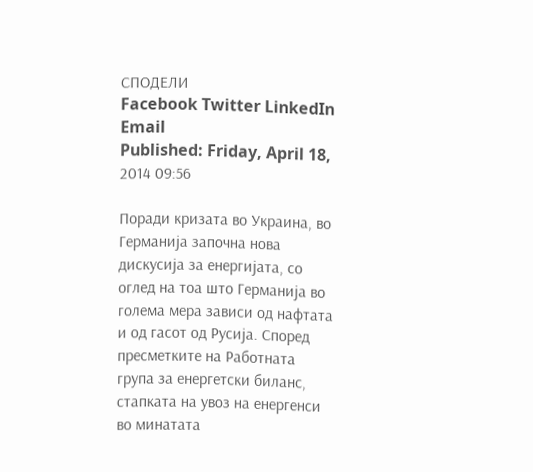СПОДЕЛИ
Facebook Twitter LinkedIn Email
Published: Friday, April 18, 2014 09:56

Поради кризата во Украина, во Германија започна нова дискусија за енергијата, со оглед на тоа што Германија во голема мера зависи од нафтата и од гасот од Русија. Според пресметките на Работната група за енергетски биланс, стапката на увоз на енергенси во минатата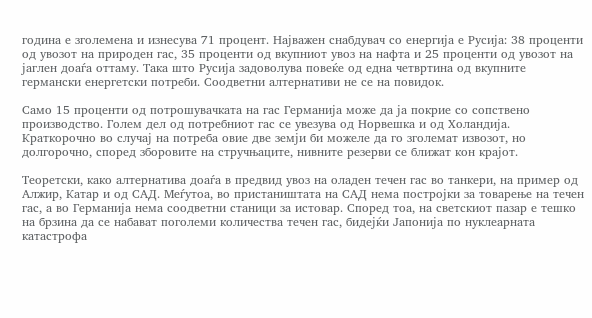година е зголемена и изнесува 71 процент. Најважен снабдувач со енергија е Русија: 38 проценти од увозот на природен гас, 35 проценти од вкупниот увоз на нафта и 25 проценти од увозот на јаглен доаѓа оттаму. Така што Русија задоволува повеќе од една четвртина од вкупните германски енергетски потреби. Соодветни алтернативи не се на повидок.

Само 15 проценти од потрошувачката на гас Германија може да ја покрие со сопствено производство. Голем дел од потребниот гас се увезува од Норвешка и од Холандија. Краткорочно во случај на потреба овие две земји би можеле да го зголемат извозот, но долгорочно, според зборовите на стручњаците, нивните резерви се ближат кон крајот.

Теоретски, како алтернатива доаѓа в предвид увоз на оладен течен гас во танкери, на пример од Алжир, Катар и од САД. Меѓутоа, во пристаништата на САД нема постројки за товарење на течен гас, а во Германија нема соодветни станици за истовар. Според тоа, на светскиот пазар е тешко на брзина да се набават поголеми количества течен гас, бидејќи Јапонија по нуклеарната катастрофа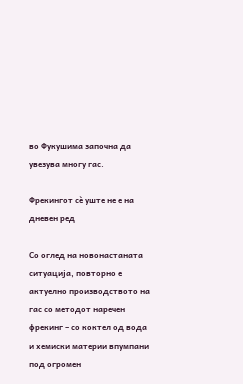во Фукушима започна да увезува многу гас.

Фрекингот сѐ уште не е на дневен ред

Со оглед на новонастаната ситуација, повторно е актуелно производството на гас со методот наречен фрекинг – со коктел од вода и хемиски материи впумпани под огромен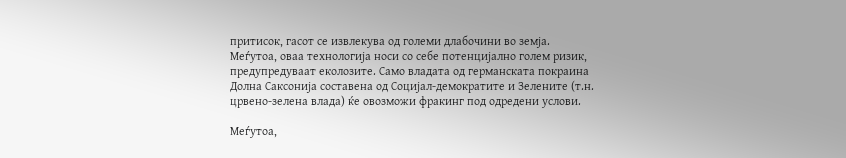притисок, гасот се извлекува од големи длабочини во земја. Меѓутоа, оваа технологија носи со себе потенцијално голем ризик, предупредуваат еколозите. Само владата од германската покраина Долна Саксонија составена од Социјал-демократите и Зелените (т.н. црвено-зелена влада) ќе овозможи фракинг под одредени услови.

Меѓутоа,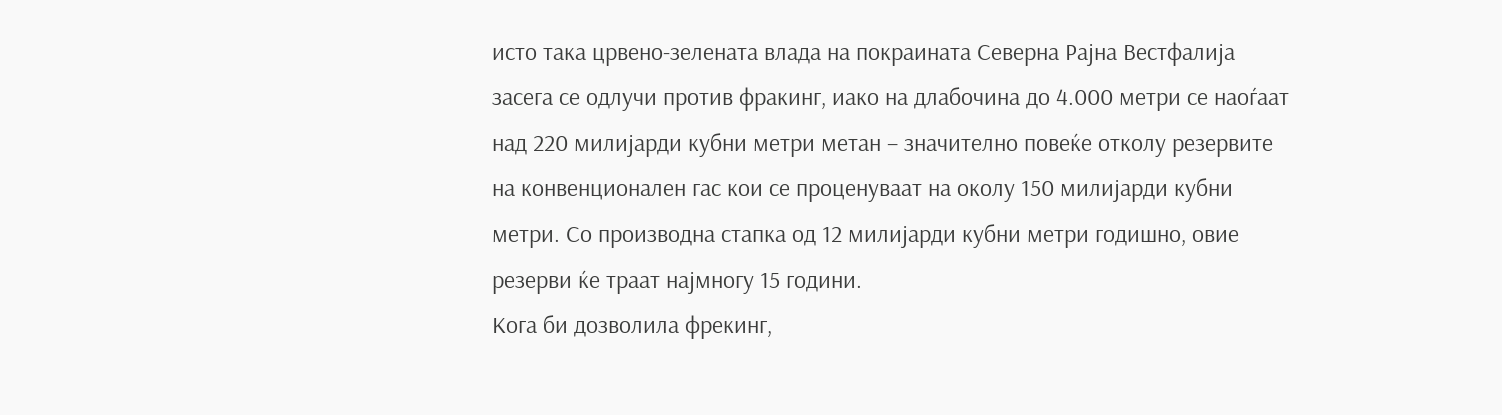исто така црвено-зелената влада на покраината Северна Рајна Вестфалија засега се одлучи против фракинг, иако на длабочина до 4.000 метри се наоѓаат над 220 милијарди кубни метри метан – значително повеќе отколу резервите на конвенционален гас кои се проценуваат на околу 150 милијарди кубни метри. Со производна стапка од 12 милијарди кубни метри годишно, овие резерви ќе траат најмногу 15 години.
Кога би дозволила фрекинг,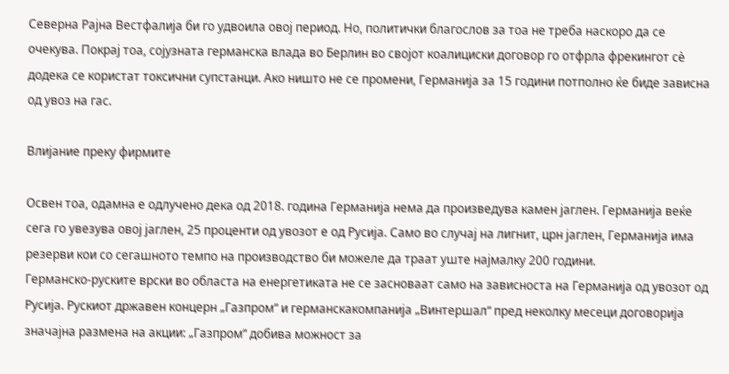Северна Рајна Вестфалија би го удвоила овој период. Но, политички благослов за тоа не треба наскоро да се очекува. Покрај тоа, сојузната германска влада во Берлин во својот коалициски договор го отфрла фрекингот сѐ додека се користат токсични супстанци. Ако ништо не се промени, Германија за 15 години потполно ќе биде зависна од увоз на гас.

Влијание преку фирмите

Освен тоа, одамна е одлучено дека од 2018. година Германија нема да произведува камен јаглен. Германија веќе сега го увезува овој јаглен, 25 проценти од увозот е од Русија. Само во случај на лигнит, црн јаглен, Германија има резерви кои со сегашното темпо на производство би можеле да траат уште најмалку 200 години.
Германско-руските врски во областа на енергетиката не се засноваат само на зависноста на Германија од увозот од Русија. Рускиот државен концерн „Газпром“ и германскакомпанија „Винтершал“ пред неколку месеци договорија значајна размена на акции: „Газпром“ добива можност за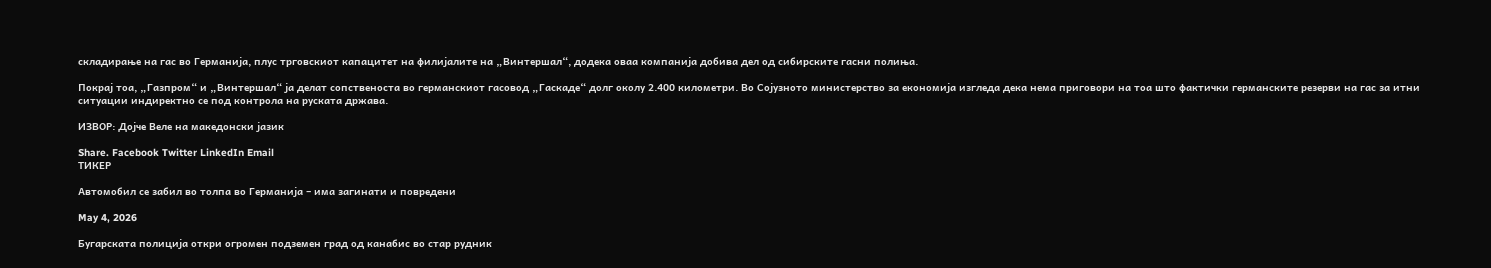складирање на гас во Германија, плус трговскиот капацитет на филијалите на „Винтершал“, додека оваа компанија добива дел од сибирските гасни полиња.

Покрај тоа, „Газпром“ и „Винтершал“ ја делат сопственоста во германскиот гасовод „Гаскаде“ долг околу 2.400 километри. Во Сојузното министерство за економија изгледа дека нема приговори на тоа што фактички германските резерви на гас за итни ситуации индиректно се под контрола на руската држава.

ИЗВОР: Дојче Веле на македонски јазик

Share. Facebook Twitter LinkedIn Email
ТИКЕР

Автомобил се забил во толпа во Германија – има загинати и повредени

May 4, 2026

Бугарската полиција откри огромен подземен град од канабис во стар рудник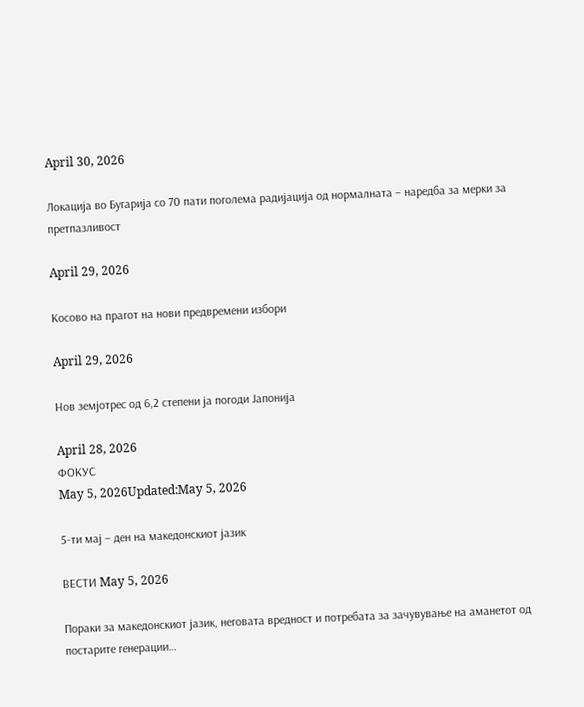April 30, 2026

Локација во Бугарија со 70 пати поголема радијација од нормалната – наредба за мерки за претпазливост

April 29, 2026

Косово на прагот на нови предвремени избори

April 29, 2026

Нов земјотрес од 6,2 степени ја погоди Јапонија

April 28, 2026
ФОКУС
May 5, 2026Updated:May 5, 2026

5-ти мај – ден на македонскиoт јазик

ВЕСТИ May 5, 2026

Пораки за македонскиот јазик, неговата вредност и потребата за зачувување на аманетот од постарите генерации…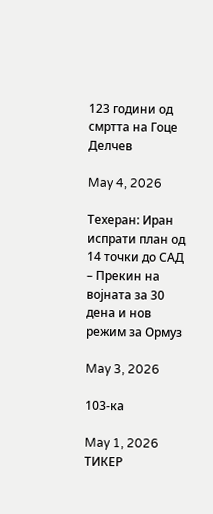123 години од смртта на Гоце Делчев

May 4, 2026

Техеран: Иран испрати план од 14 точки до САД – Прекин на војната за 30 дена и нов режим за Ормуз

May 3, 2026

103-ка

May 1, 2026
ТИКЕР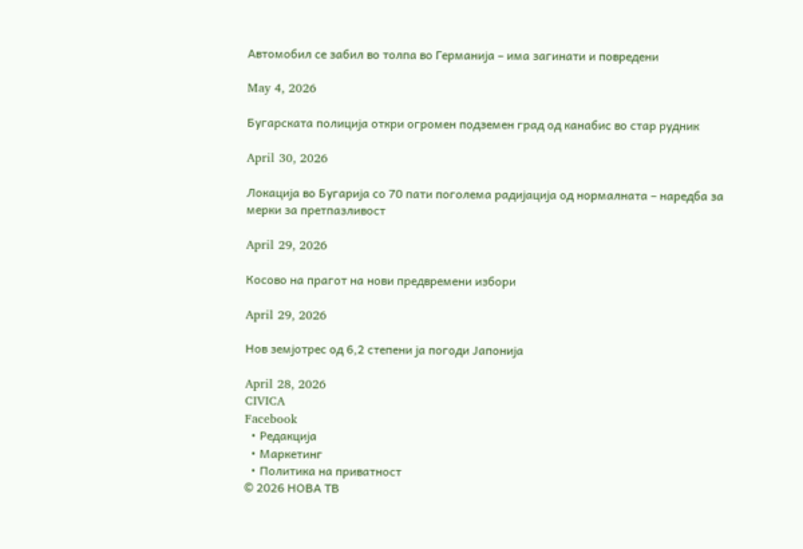Автомобил се забил во толпа во Германија – има загинати и повредени

May 4, 2026

Бугарската полиција откри огромен подземен град од канабис во стар рудник

April 30, 2026

Локација во Бугарија со 70 пати поголема радијација од нормалната – наредба за мерки за претпазливост

April 29, 2026

Косово на прагот на нови предвремени избори

April 29, 2026

Нов земјотрес од 6,2 степени ја погоди Јапонија

April 28, 2026
CIVICA
Facebook
  • Редакција
  • Маркетинг
  • Политика на приватност
© 2026 НОВА ТВ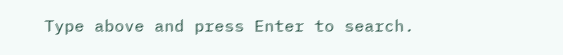Type above and press Enter to search.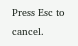Press Esc to cancel.